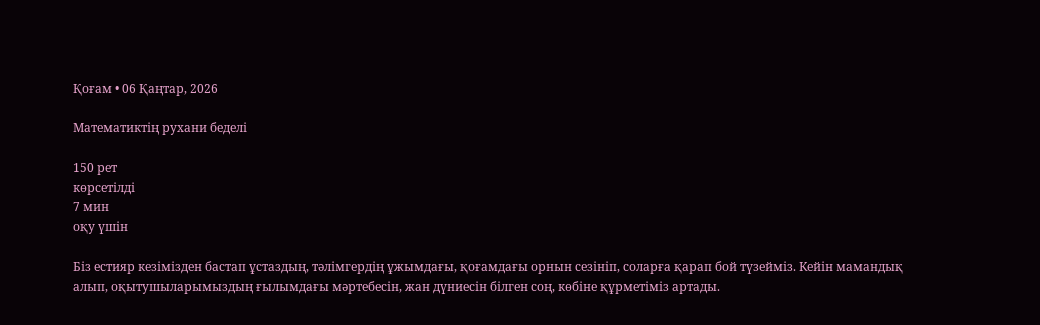Қоғам • 06 Қаңтар, 2026

Математиктің рухани беделі

150 рет
көрсетілді
7 мин
оқу үшін

Біз естияр кезімізден бастап ұстаздың, тәлімгердің ұжымдағы, қоғамдағы орнын сезініп, соларға қарап бой түзейміз. Кейін мамандық алып, оқытушыларымыздың ғылымдағы мәртебесін, жан дүниесін білген соң, көбіне құрметіміз артады.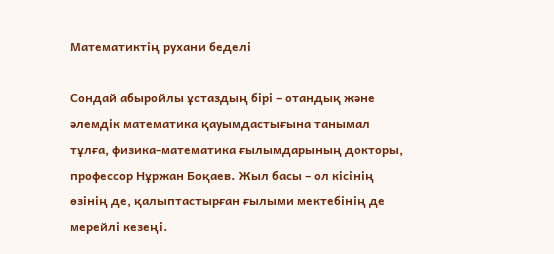Математиктің рухани беделі

Сондай абыройлы ұстаздың бірі – отандық және әлемдік математика қауымдастығына танымал тұлға, физика-математика ғылымдарының докторы, профессор Нұржан Боқаев. Жыл басы – ол кісінің өзінің де, қалыптастырған ғылыми мектебінің де мерейлі кезеңі.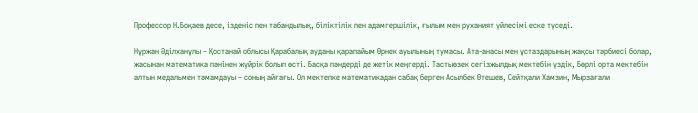Профессор Н.Боқаев десе, ізденіс пен табандылық, біліктілік пен адамгершілік, ғылым мен руханият үйлесімі еске түседі.

Нұржан Әділханұлы – Қостанай облысы Қарабалық ауданы қарапайым Өрнек ауылының тумасы. Ата-анасы мен ұстаздарының жақсы тәрбиесі болар, жасынан математика пәнінен жүйрік болып өсті. Басқа пәндерді де жетік меңгерді. Тастыөзек сегізжылдық мектебін үздік, Бөрлі орта мектебін алтын медальмен тәмамдауы – соның айғағы. Ол мектепке математикадан сабақ берген Асылбек Өтешев, Сейтқали Хамзин, Мырзағали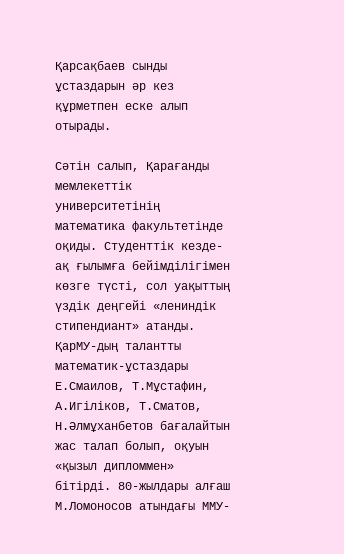Қарсақбаев сынды ұстаздарын әр кез құрметпен еске алып отырады.

Сәтін салып, Қарағанды мемлекеттік университетінің математика факультетінде оқиды. Студенттік кезде-ақ ғылымға бейімділігімен көзге түсті, сол уақыттың үздік деңгейі «лениндік стипендиант» атанды. ҚарМУ-дың талантты математик-ұстаздары Е.Смаилов, Т.Мұстафин, А.Игіліков, Т.Сматов, Н.Әлмұханбетов бағалайтын жас талап болып, оқуын «қызыл дипломмен» бітірді. 80-жылдары алғаш М.Ломоносов атындағы ММУ-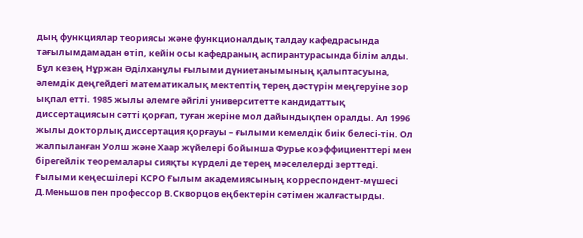дың функциялар теориясы және функционалдық талдау кафедрасында тағылымдамадан өтіп, кейін осы кафедраның аспирантурасында білім алды. Бұл кезең Нұржан Әділханұлы ғылыми дүниетанымының қалыптасуына, әлемдік деңгейдегі математикалық мектептің терең дәстүрін меңгеруіне зор ықпал етті. 1985 жылы әлемге әйгілі университетте кандидаттық диссертациясын сәтті қорғап, туған жеріне мол дайындықпен оралды. Ал 1996 жылы докторлық диссертация қорғауы – ғылыми кемелдік биік белесі-тін. Ол жалпыланған Уолш және Хаар жүйелері бойынша Фурье коэффициенттері мен бірегейлік теоремалары сияқты күрделі де терең мәселелерді зерттеді. Ғылыми кеңесшілері КСРО Ғылым академиясының корреспондент-мүшесі Д.Меньшов пен профессор В.Скворцов еңбектерін сәтімен жалғастырды.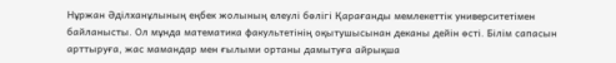Нұржан Әділханұлының еңбек жолының елеулі бөлігі Қарағанды мемлекеттік университетімен байланысты. Ол мұнда математика факультетінің оқытушысынан деканы дейін өсті. Білім сапасын арттыруға, жас мамандар мен ғылыми ортаны дамытуға айрықша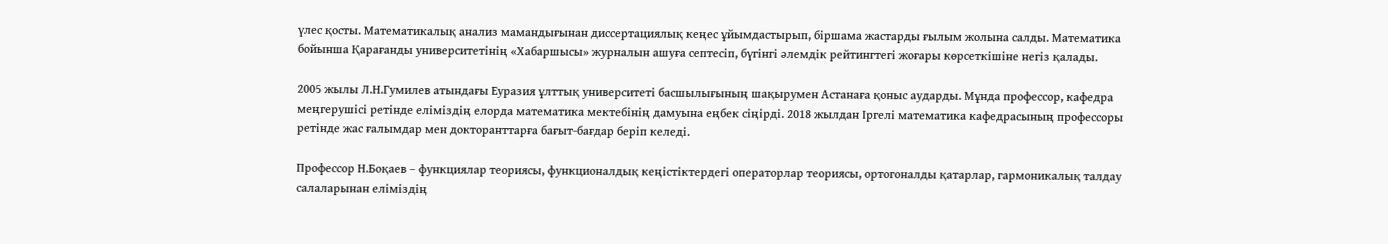үлес қосты. Математикалық анализ мамандығынан диссертациялық кеңес ұйымдастырып, біршама жастарды ғылым жолына салды. Математика бойынша Қарағанды университетінің «Хабаршысы» журналын ашуға септесіп, бүгінгі әлемдік рейтингтегі жоғары көрсеткішіне негіз қалады.

2005 жылы Л.Н.Гумилев атындағы Еуразия ұлттық университеті басшылығының шақырумен Астанаға қоныс аударды. Мұнда профессор, кафедра меңгерушісі ретінде еліміздің елорда математика мектебінің дамуына еңбек сіңірді. 2018 жылдан Іргелі математика кафедрасының профессоры ретінде жас ғалымдар мен докторанттарға бағыт-бағдар беріп келеді.

Профессор Н.Боқаев – функциялар теориясы, функционалдық кеңістіктердегі операторлар теориясы, ортогоналды қатарлар, гармоникалық талдау салаларынан еліміздің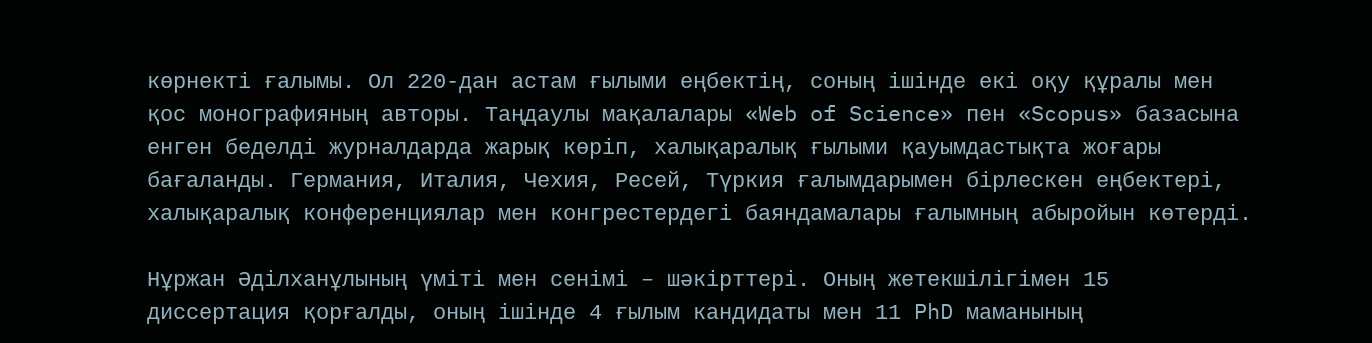көрнекті ғалымы. Ол 220-дан астам ғылыми еңбектің, соның ішінде екі оқу құралы мен қос монографияның авторы. Таңдаулы мақалалары «Web of Science» пен «Scopus» базасына енген беделді журналдарда жарық көріп, халықаралық ғылыми қауымдастықта жоғары бағаланды. Германия, Италия, Чехия, Ресей, Түркия ғалымдарымен бірлескен еңбектері, халықаралық конференциялар мен конгрестердегі баяндамалары ғалымның абыройын көтерді.

Нұржан Әділханұлының үміті мен сенімі – шәкірттері. Оның жетекшілігімен 15 диссертация қорғалды, оның ішінде 4 ғылым кандидаты мен 11 PhD маманының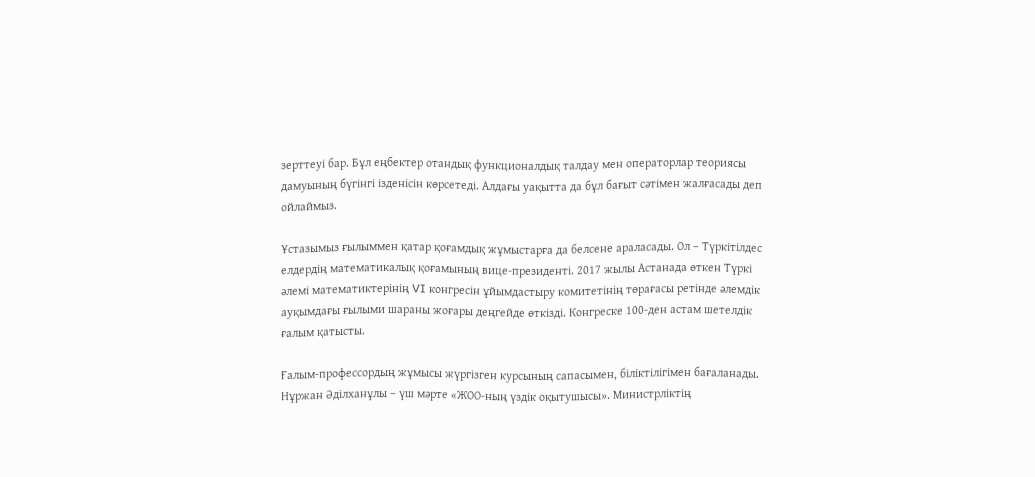зерттеуі бар. Бұл еңбектер отандық функционалдық талдау мен операторлар теориясы дамуының бүгінгі ізденісін көрсетеді. Алдағы уақытта да бұл бағыт сәтімен жалғасады деп ойлаймыз.

Ұстазымыз ғылыммен қатар қоғамдық жұмыстарға да белсене араласады. Ол – Түркітілдес елдердің математикалық қоғамының вице-президенті. 2017 жылы Астанада өткен Түркі әлемі математиктерінің VI конгресін ұйымдастыру комитетінің төрағасы ретінде әлемдік ауқымдағы ғылыми шараны жоғары деңгейде өткізді. Конгреске 100-ден астам шетелдік ғалым қатысты.

Ғалым-профессордың жұмысы жүргізген курсының сапасымен, біліктілігімен бағаланады. Нұржан Әділханұлы – үш мәрте «ЖОО-ның үздік оқытушысы». Министрліктің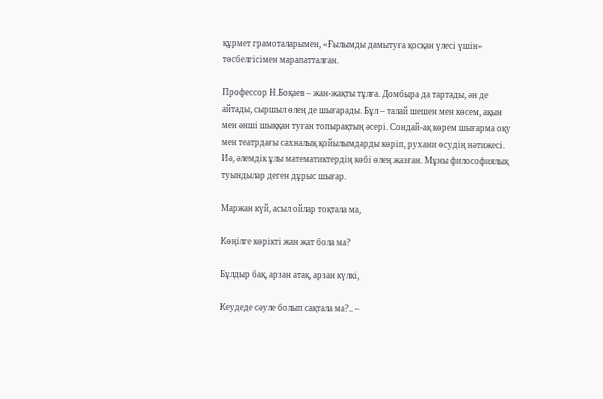құрмет грамоталарымен, «Ғылымды дамытуға қосқан үлесі үшін» төсбелгісімен марапатталған.

Профессор Н.Боқаев – жан-жақты тұлға. Домбыра да тартады, ән де айтады, сыршыл өлең де шығарады. Бұл – талай шешен мен көсем, ақын мен әнші шыққан туған топырақтың әсері. Сондай-ақ көрем шығарма оқу мен театрдағы сахналық қойылымдарды көріп, рухани өсудің нәтижесі. Иә, әлемдік ұлы математиктердің көбі өлең жазған. Мұны философиялық туындылар деген дұрыс шығар.

Маржан күй, асыл ойлар тоқтала ма,

Көңілге көрікті жан жат бола ма?

Бұлдыр бақ, арзан атақ, арзан күлкі,

Кеудеде сәуле болып сақтала ма?.. –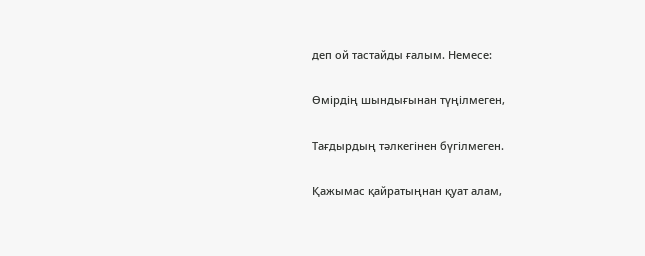деп ой тастайды ғалым. Немесе:

Өмірдің шындығынан түңілмеген,

Тағдырдың тәлкегінен бүгілмеген.

Қажымас қайратыңнан қуат алам,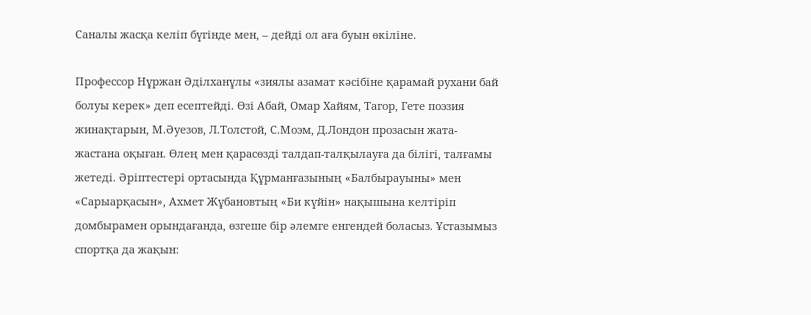Саналы жасқа келіп бүгінде мен, – дейді ол аға буын өкіліне.

Профессор Нұржан Әділханұлы «зиялы азамат кәсібіне қарамай рухани бай болуы керек» деп есептейді. Өзі Абай, Омар Хайям, Тагор, Гете поэзия жинақтарын, М.Әуезов, Л.Толстой, С.Моэм, Д.Лондон прозасын жата-жастана оқыған. Өлең мен қарасөзді талдап-талқылауға да білігі, талғамы жетеді. Әріптестері ортасында Құрманғазының «Балбырауыны» мен «Сарыарқасын», Ахмет Жұбановтың «Би күйін» нақышына келтіріп домбырамен орындағанда, өзгеше бір әлемге енгендей боласыз. Ұстазымыз спортқа да жақын: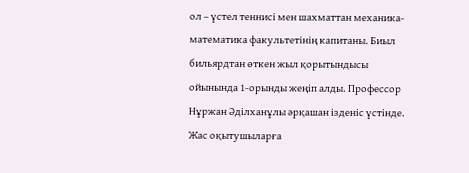ол – үстел теннисі мен шахматтан механика-математика факультетінің капитаны. Биыл бильярдтан өткен жыл қорытындысы ойынында 1-орынды жеңіп алды. Профессор Нұржан Әділханұлы әрқашан ізденіс үстінде. Жас оқытушыларға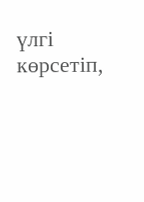үлгі көрсетіп,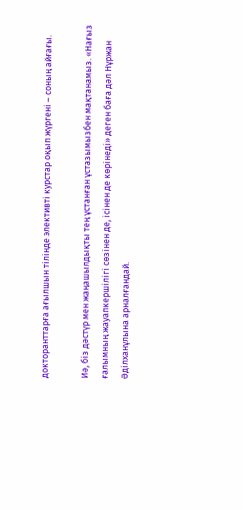докторанттарға ағылшын тілінде элективті курстар оқып жүргені – соның айғағы.

Иә, біз дәстүр мен жаңашылдықты тең ұстанған ұстазымызбен мақтанамыз. «Нағыз ғалымның жауапкершілігі сөзінен де, ісінен де көрінеді» деген баға дәл Нұржан Әділханұлына арналғандай.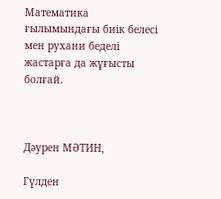Математика ғылымындағы биік белесі мен рухани беделі жастарға да жұғысты болғай.



Дәурен МӘТИН,

Гүлден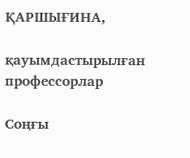ҚАРШЫҒИНА,

қауымдастырылған профессорлар

Соңғы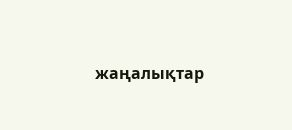жаңалықтар